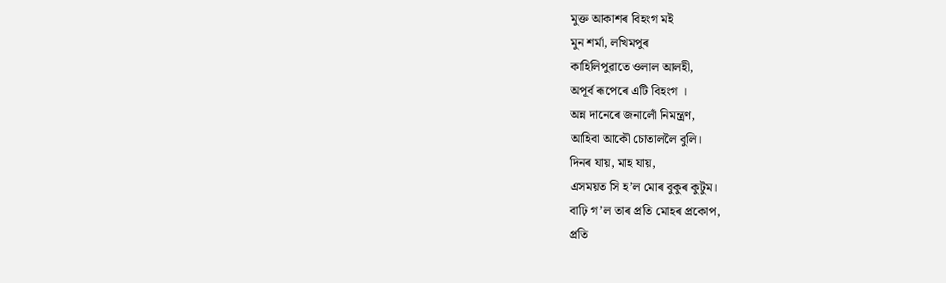মুক্ত আকাশৰ বিহংগ মই
মুন শৰ্মা, লখিমপুৰ
কাহিলিপুৱাতে ওলাল আলহী,
অপূৰ্ব ৰূপেৰে এটি বিহংগ ।
অন্ন দানেৰে জনালোঁ নিমন্ত্ৰণ,
আহিবা আকৌ চোতাললৈ বুলি।
দিনৰ যায়, মাহ যায়,
এসময়ত সি হ’ল মোৰ বুকুৰ কুটুম।
বাঢ়ি গ’ল তাৰ প্ৰতি মোহৰ প্ৰকোপ,
প্ৰতি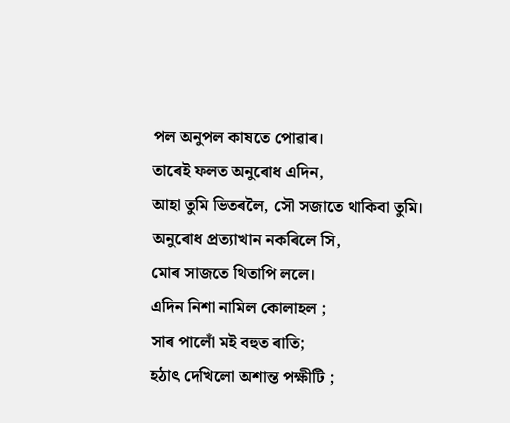পল অনুপল কাষতে পোৱাৰ।
তাৰেই ফলত অনুৰোধ এদিন,
আহা তুমি ভিতৰলৈ, সৌ সজাতে থাকিবা তুমি।
অনুৰোধ প্ৰত্যাখান নকৰিলে সি,
মোৰ সাজতে থিতাপি ললে।
এদিন নিশা নামিল কোলাহল ;
সাৰ পালোঁ মই বহুত ৰাতি;
হঠাৎ দেখিলো অশান্ত পক্ষীটি ;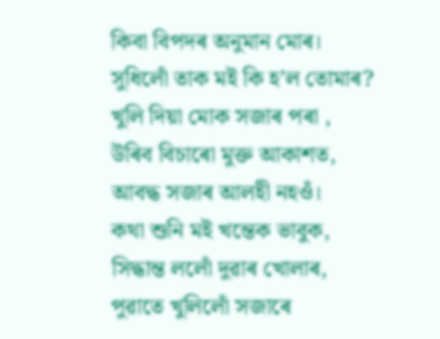কিবা বিপদৰ অনুমান মোৰ।
সুধিলোঁ তাক মই কি হ’ল তোমাৰ?
খুলি দিয়া মোক সজাৰ পৰা ,
উৰিব বিচাৰো মুক্ত আকাশত,
আবদ্ধ সজাৰ আলহী নহওঁ।
কথা শুনি মই খন্তেক ভাবুক,
সিদ্ধান্ত ললোঁ দুৱাৰ খোলাৰ,
পুৱাতে খুলিলোঁ সজাৰে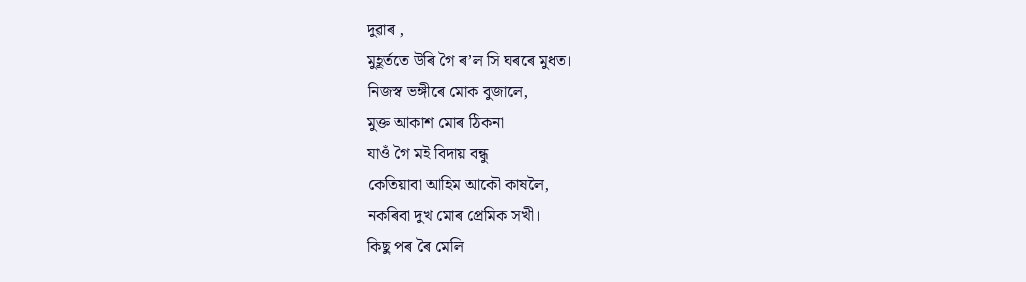দুৱাৰ ,
মুহূৰ্ততে উৰি গৈ ৰ’ল সি ঘৰৰে মুধত।
নিজস্ব ভঙ্গীৰে মোক বুজালে,
মুক্ত আকাশ মোৰ ঠিকনা
যাওঁ গৈ মই বিদায় বন্ধু
কেতিয়াবা আহিম আকৌ কাষলৈ,
নকৰিবা দুখ মোৰ প্ৰেমিক সখী।
কিছু পৰ ৰৈ মেলি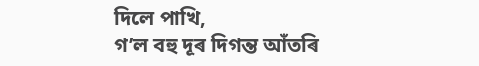দিলে পাখি,
গ’ল বহু দূৰ দিগন্ত আঁতৰি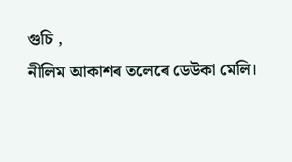গুচি ,
নীলিম আকাশৰ তলেৰে ডেউকা মেলি।